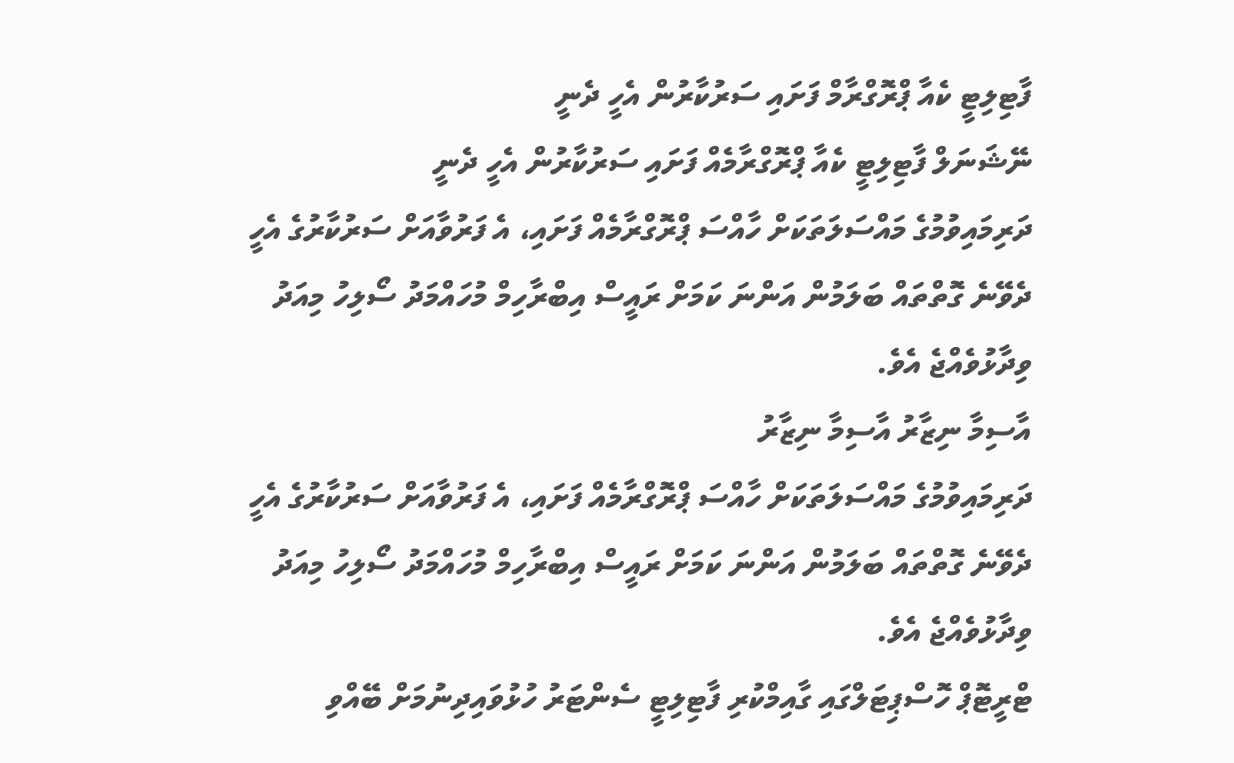ފާޓިލިޓީ ކެއާ ޕްރޮގްރާމް ފަށައި ސަރުކާރުން އެހީ ދެނީ
ނޭޝަނަލް ފާޓިލިޓީ ކެއާ ޕްރޮގްރާމެއް ފަށައި ސަރުކާރުން އެހީ ދެނީ
ދަރިމައިވުމުގެ މައްސަލަތަކަށް ހާއްސަ ޕްރޮގްރާމެއް ފަށައި، އެ ފަރުވާއަށް ސަރުކާރުގެ އެހީ ދެވޭނެ ގޮތްތައް ބަލަމުން އަންނަ ކަމަށް ރައީސް އިބްރާހިމް މުހައްމަދު ސޯލިހު މިއަދު ވިދާޅުވެއްޖެ އެވެ.
އާސިމާ ނިޒާރު އާސިމާ ނިޒާރު
ދަރިމައިވުމުގެ މައްސަލަތަކަށް ހާއްސަ ޕްރޮގްރާމެއް ފަށައި، އެ ފަރުވާއަށް ސަރުކާރުގެ އެހީ ދެވޭނެ ގޮތްތައް ބަލަމުން އަންނަ ކަމަށް ރައީސް އިބްރާހިމް މުހައްމަދު ސޯލިހު މިއަދު ވިދާޅުވެއްޖެ އެވެ.
ޓްރީޓޮޕް ހޮސްޕިޓަލްގައި ގާއިމްކުރި ފާޓިލިޓީ ސެންޓަރު ހުޅުވައިދިނުމަށް ބޭއްވި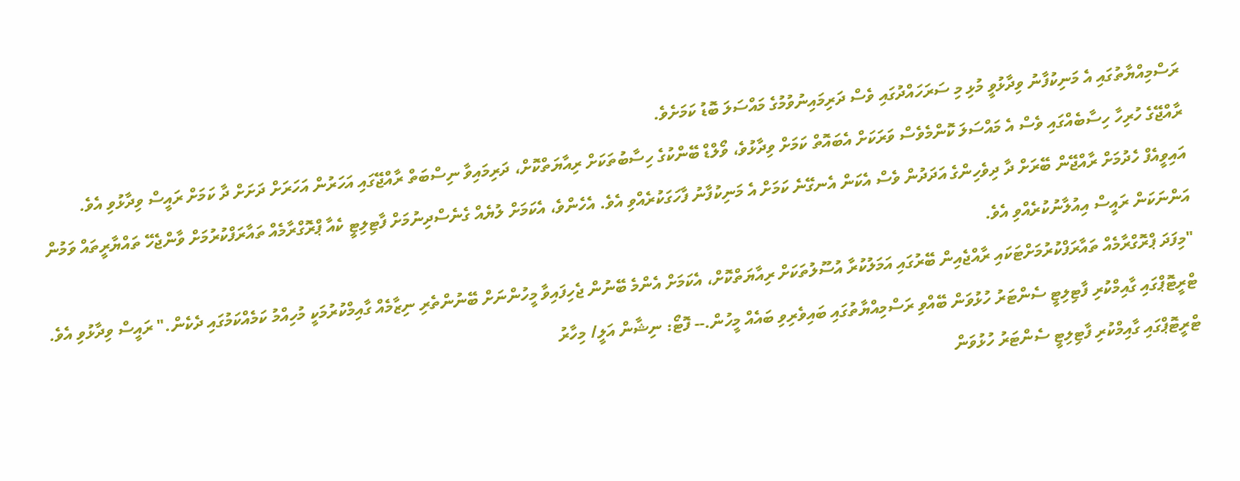ރަސްމިއްޔާތުގައި އެ މަނިކުފާނު ވިދާޅުވީ މުޅި މި ސަރަހައްދުގައި ވެސް ދަރިމައިނުވުމުގެ މައްސަލަ ބޮޑު ކަމަށެވެ.
ރާއްޖޭގެ ހުރިހާ ހިސާބެއްގައި ވެސް އެ މައްސަލަ ކޮންމެވެސް ވަރަކަށް އެބައޮތް ކަމަށް ވިދާޅުވެ، ވޯލްޑް ބޭންކުގެ ހިސާބުތަކަށް ރިއާޔަތްކޮށް، ދަރިމައިވާ ނިސްބަތް ރާއްޖޭގައި އަހަރުން އަހަރަށް ދަށަށް ދާ ކަމަށް ރައީސް ވިދާޅުވި އެވެ.
އައިވީއެފް ހެދުމަށް ރާއްޖޭން ބޭރަށް ދާ ދިވެހިންގެ އަދަދުން ވެސް އެކަން އެނގޭނެ ކަމަށް އެ މަނިކުފާނު ފާހަގަކުރެއްވި އެވެ. އެހެންވެ، އެކަމަށް ލުޔެއް ގެނެސްދިނުމަށް ފާޓިލިޓީ ކެއާ ޕްރޮގްރާމެއް ތައާރަފްކުރުމަށް ވާންޖެހޭ ތައްޔާރީތައް ވަމުން އަންނަކަން ރައީސް އިއުލާނުކުރެއްވި އެވެ.
"މިފަދަ ޕްރޮގްރާމެއް ތައާރަފްކުރުމަށްޓަކައި ރާއްޖެއިން ބޭރުގައި އަމަލުކުރާ އުސޫލުތަކަށް ރިއާޔަތްކޮށް، އެކަމަށް އެންމެ ބޭނުން ޖެހިފައިވާ މީހުންނަށް ބޭނުންތެރި ނިޒާމެއް ގާއިމްކުރުމަކީ މުހިއްމު ކަމެއްކަމުގައި ދެކެން." ރައީސް ވިދާޅުވި އެވެ.
ޓްރީޓޮޕްގައި ގާއިމްކުރި ފާޓިލިޓީ ސެންޓަރު ހުޅުވަން ބޭއްވި ރަސްމިއްޔާތުގައި ބައިވެރިވި ބައެއް މީހުން.-- ފޮޓޯ: ނިޝާން އަލީ/ މިހާރު
ޓްރީޓޮޕްގައި ގާއިމްކުރި ފާޓިލިޓީ ސެންޓަރު ހުޅުވަން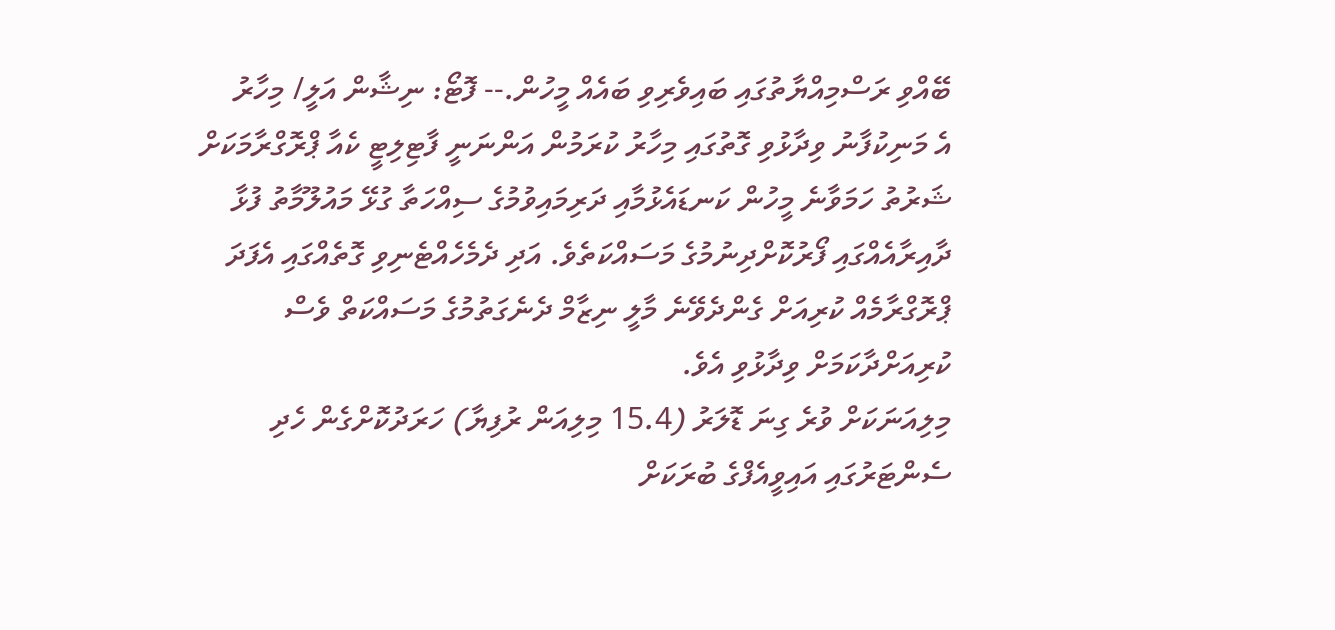ބޭއްވި ރަސްމިއްޔާތުގައި ބައިވެރިވި ބައެއް މީހުން.-- ފޮޓޯ: ނިޝާން އަލީ/ މިހާރު
އެ މަނިކުފާނު ވިދާޅުވި ގޮތުގައި މިހާރު ކުރަމުން އަންނަނީ ފާޓިލިޓީ ކެއާ ޕްރޮގްރާމަކަށް ޝަރުތު ހަމަވާނެ މީހުން ކަނޑައެޅުމާއި ދަރިމައިވުމުގެ ސިއްހަތާ ގުޅޭ މައުލޫމާތު ފުޅާ ދާއިރާއެއްގައި ފޯރުކޮށްދިނުމުގެ މަސައްކަތެވެ. އަދި ދެމެހެއްޓެނިވި ގޮތެއްގައި އެފަދަ ޕްރޮގްރާމެއް ކުރިއަށް ގެންދެވޭނެ މާލީ ނިޒާމް ދެނެގަތުމުގެ މަސައްކަތް ވެސް ކުރިއަށްދާކަމަށް ވިދާޅުވި އެވެ.
މިލިއަނަކަށް ވުރެ ގިނަ ޑޮލަރު (15.4 މިލިއަން ރުފިޔާ) ހަރަދުކޮށްގެން ހެދި ސެންޓަރުގައި އައިވީއެފްގެ ބުރަކަށް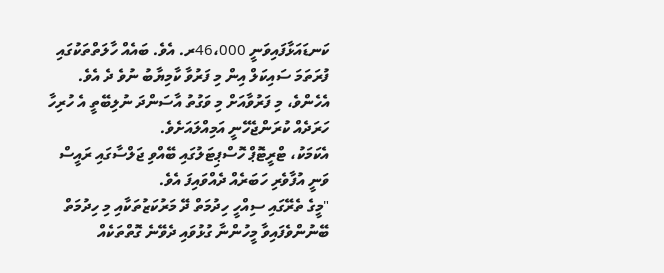ކަނޑައަޅާފައިވަނީ 46،000ރ. އެވެ. ބައެއް ހާލަތްތަކުގައި ފުރަތަމަ ސައިކަލް އިން މި ފަރުވާ ކާމިޔާބު ނުވެ ދެ އެވެ. އެހެންވެ، މި ފަރުވާއަށް މި ވަގުތު އާސަންދަ ނުލިބޭތީ އެ ހުރިހާ ހަރަދެއް ކުރަންޖެހޭނީ އަމިއްލައަށެވެ.
އެކަމަކު، ޓްރީޓޮޕް ހޮސްޕިޓަލުގައި ބޭއްވި ޖަލްސާގައި ރައީސް ވަނީ އުފާވެރި ހަބަރެއް ދެއްވައިފަ އެވެ.
"މީގެ ތެރޭގައި ސިއްހީ ހިދުމަތް ދޭ މަރުކަޒުތަކާއި މި ހިދުމަތް ބޭނުންވެފައިވާ މީހުންނާ ގުޅުވައި ދެވޭނެ ގޮތްތަކެއް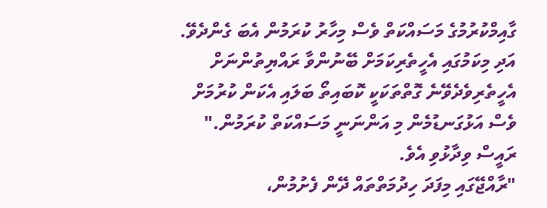ގާއިމްކުރުމުގެ މަސައްކަތް ވެސް މިހާރު ކުރަމުން އެބަ ގެންދެވޭ. އަދި މިކަމުގައި އެހީތެރިކަމަށް ބޭނުންވާ ރައްޔިތުންނަށް އެހީތެރިވެދެވޭނެ ގޮތްތަކަކީ ކޮބައިތޯ ބަލައި އެކަން ކުރުމަށް ވެސް އަޅުގަނޑުމެން މި އަންނަނީ މަސައްކަތް ކުރަމުން." ރައީސް ވިދާޅުވި އެވެ.
"ރާއްޖޭގައި މިފަދަ ހިދުމަތްތައް ދޭން ފެށުމުން،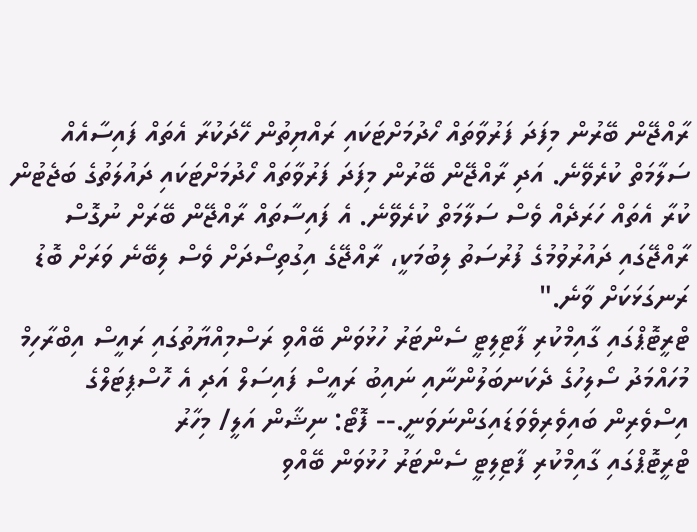ރާއްޖޭން ބޭރުން މިފަދަ ފަރުވާތައް ހޯދުމަށްޓަކައި ރައްޔިތުން ހޭދަކުރާ އެތައް ފައިސާއެއް ސަލާމަތް ކުރެވޭނެ. އަދި ރާއްޖޭން ބޭރުން މިފަދަ ފަރުވާތައް ހޯދުމަށްޓަކައި ދައުލަތުގެ ބަޖެޓުން ކުރާ އެތައް ހަރަދެއް ވެސް ސަލާމަތް ކުރެވޭނެ. އެ ފައިސާތައް ރާއްޖޭން ބޭރަށް ނުގޮސް ރާއްޖޭގައި ދައުރުވުމުގެ ފުރުސަތު ލިބުމަކީ، ރާއްޖޭގެ އިގުތިސޯދަށް ވެސް ލިބޭނެ ވަރަށް ބޮޑު ރަނގަޅަކަށް ވާނެ."
ޓްރީޓޮޕްގައި ގާއިމްކުރި ފާޓިލިޓީ ސެންޓަރު ހުޅުވަން ބޭއްވި ރަސްމިއްޔާތުގައި ރައީސް އިބްރާހިމް މުހައްމަދު ސޯލިހުގެ ދެކަނބަލުންނާއި ނައިބު ރައީސް ފައިސަލް އަދި އެ ހޮސްޕިޓަލްގެ އިސްވެރިން ބައިވެރިވެވަޑައިގަންނަވަނީ.-- ފޮޓޯ: ނިޝާން އަލީ/ މިހާރު
ޓްރީޓޮޕްގައި ގާއިމްކުރި ފާޓިލިޓީ ސެންޓަރު ހުޅުވަން ބޭއްވި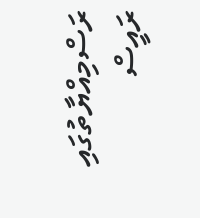ރަސްމިއްޔާތުގައި ރައީސް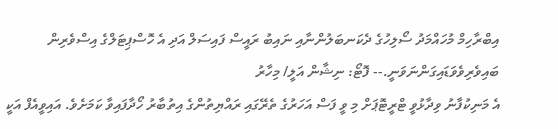އިބްރާހިމް މުހައްމަދު ސޯލިހުގެ ދެކަނބަލުންނާއި ނައިބު ރައީސް ފައިސަލް އަދި އެ ހޮސްޕިޓަލްގެ އިސްވެރިން ބައިވެރިވެވަޑައިގަންނަވަނީ.-- ފޮޓޯ: ނިޝާން އަލީ/ މިހާރު
އެ މަނިކުފާނު ވިދާޅުވީ ޓްރީޓޮޕަށް މި ވީ ފަސް އަހަރުގެ ތެރޭގައި ރައްޔިތުންގެ އިތުބާރު ހޯދާފައިވާ ކަމަށެވެ. އައިވީއެފް އަކީ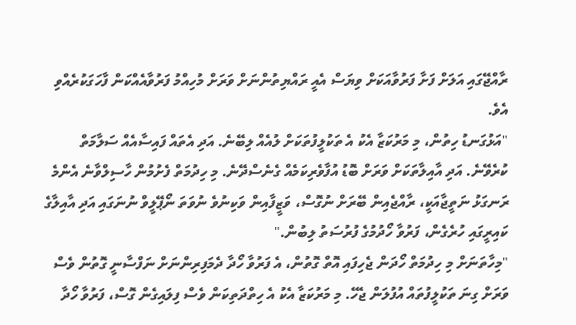ރާއްޖޭގައި އަލަށް ފަށާ ފަރުވާއަކަށް ވިޔަސް އެއީ ރައްޔިތުންނަށް ވަރަށް މުހިއްމު ފަރުވާއެއްކަން ފާހަގަކުރެއްވި އެވެ.
"އަޅުގަނޑު ހިތުން، މި މަރުކަޒާ އެކު އެ ތަކުލީފުތަކަށް ލުއެއް ލިބޭނެ. އަދި އެތައް ފައިސާއެއް ސަލާމަތް ކުރެވޭނެ. އަދި އާއިލާތަކަށް ވަރަށް ބޮޑު އުފާވެރިކަމެއް ގެނެސްދޭނެ. މި ހިދުމަތް ފެށުމުން ހާސިލްވާނެ އެންމެ ރަނގަޅު ނަތީޖާއަކީ، ރާއްޖެއިން ބޭރަށް ނުގޮސް، ވަޒީފާއިން ވަކިނުވެ ނުވަތަ ނޯޕޭލީވް ނުނަގައި އަދި އާއިލާގެ ކައިރީގައި ހުރެގެން، ފަރުވާ ހޯދުމުގެ ފުރުސަތު ލިބުން."
"މިހާތަނަށް މި ހިދުމަތް ހޯދަން ޖެހިފައި އޮތް ގޮތުން، އެ ފަރުވާ ހޯދާ ދެމަފިރިންނަށް ނަފްސާނީ ގޮތުން ވެސް ވަރަށް ގިނަ ތަކުލީފުތައް އުފުލަން ޖެހޭ. މި މަރުކަޒާ އެކު އެ ހިތްދަތިކަން ވެސް ފިލައިގެން ގޮސް، ފަރުވާ ހޯދާ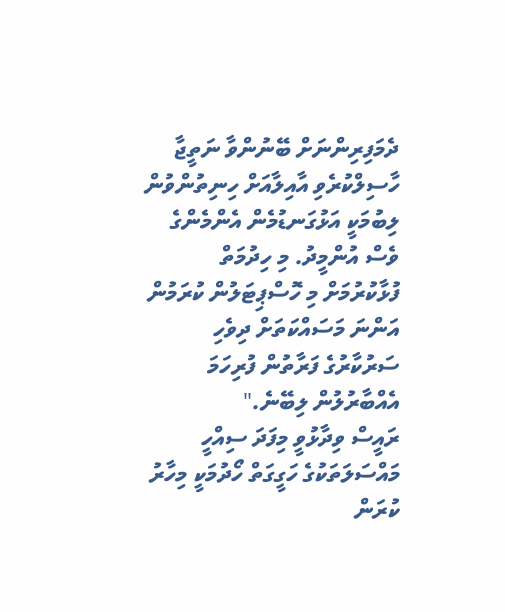ދެމަފިރިންނަށް ބޭނުންވާ ނަތީޖާ ހާސިލްކުރެވި އާއިލާއަށް ހިނިތުންވުން ލިބުމަކީ އަޅުގަނޑުމެން އެންމެންގެ ވެސް އުންމީދު. މި ހިދުމަތް ފުޅާކުރުމަށް މި ހޮސްޕިޓަލުން ކުރަމުން އަންނަ މަސައްކަތަށް ދިވެހި ސަރުކާރުގެ ފަރާތުން ފުރިހަމަ އެއްބާރުލުން ލިބޭނެ."
ރައީސް ވިދާޅުވީ މިފަދަ ސިއްހީ މައްސަލަތަކުގެ ހަގީގަތް ހޯދުމަކީ މިހާރު ކުރަން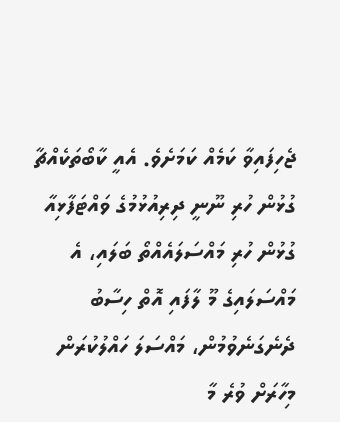ޖެހިފައިވާ ކަމެއް ކަމަށެވެ. އެއީ ކާބޯތަކެއްޗާ ގުޅުން ހުރި ނޫނީ ދިރިއުޅުމުގެ ވައްޓަފާޅިއާ ގުޅުން ހުރި މައްސަލައެއްތޯ ބަލައި، އެ މައްސަލައިގެ މޫ ލާފައި އޮތް ހިސާބު ދެނެގަނެވުމުން، މައްސަލަ ހައްލުކުރަން މިހާރަށް ވުރެ މާ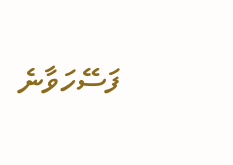ފަސޭހަވާނެ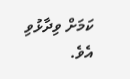ކަމަށް ވިދާޅުވި އެވެ.